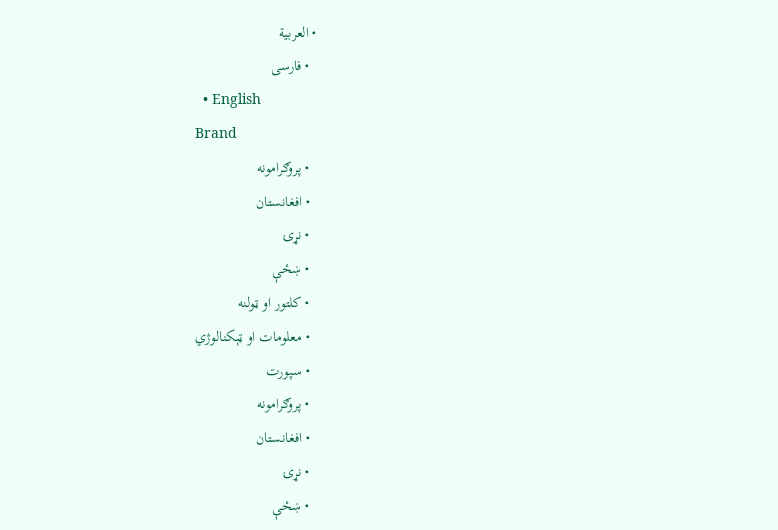• العربية
  • فارسی
  • English
Brand
  • پروګرامونه
  • افغانستان
  • نړۍ
  • ښځې
  • کلتور او ټولنه
  • معلومات او ټېکنالوژي
  • سپورت
  • پروګرامونه
  • افغانستان
  • نړۍ
  • ښځې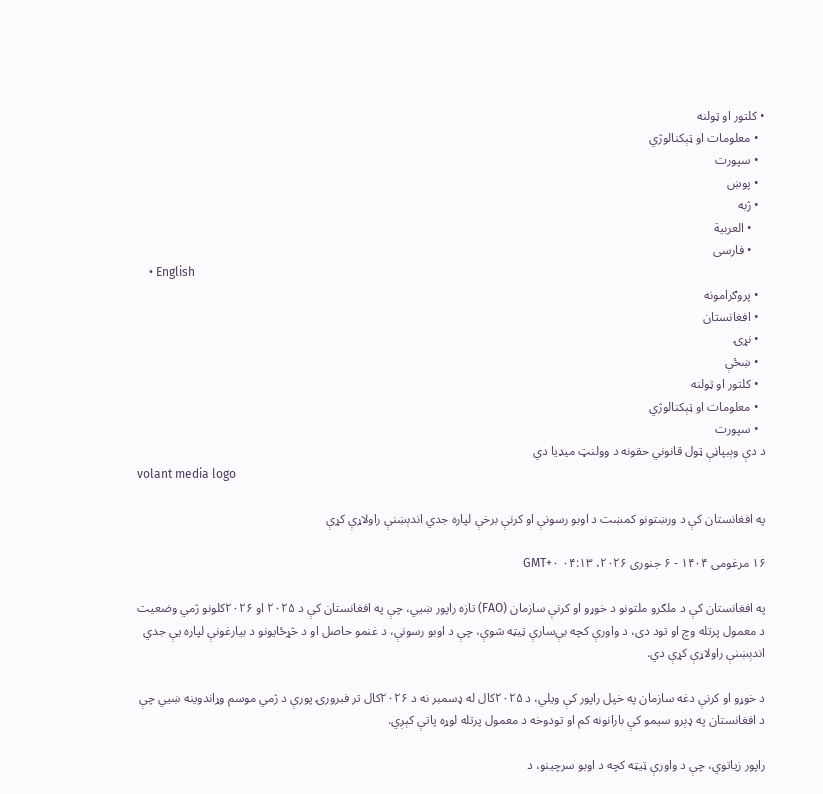• کلتور او ټولنه
  • معلومات او ټېکنالوژي
  • سپورت
  • پوښ
  • ژبه
    • العربية
    • فارسی
    • English
  • پروګرامونه
  • افغانستان
  • نړۍ
  • ښځې
  • کلتور او ټولنه
  • معلومات او ټېکنالوژي
  • سپورت
د دې وېبپاڼې ټول قانوني حقونه د وولنټ میډیا دي
volant media logo

په افغانستان کې د ورښتونو کمښت د اوبو رسونې او کرنې برخې لپاره جدي اندېښنې راولاړې کړې

۱۶ مرغومی ۱۴۰۴ - ۶ جنوری ۲۰۲۶، ۰۴:۱۳ GMT+۰

په افغانستان کې د ملګرو ملتونو د خوړو او کرنې سازمان (FAO) تازه راپور ښيي، چې په افغانستان کې د ۲۰۲۵ او ۲۰۲۶کلونو ژمي وضعیت د معمول پرتله وچ او تود دی، د واورې کچه بې‌سارې ټیټه شوې، چې د اوبو رسونې، د غنمو حاصل او د څړځایونو د بیارغونې لپاره یې جدي اندېښنې راولاړې کړې دي.

د خوړو او کرنې دغه سازمان په خپل راپور کې ویلي، د ۲۰۲۵کال له ډسمبر نه د ۲۰۲۶کال تر فبرورۍ پورې د ژمي موسم وړاندوینه ښيي چې د افغانستان په ډېرو سیمو کې بارانونه کم او تودوخه د معمول پرتله لوړه پاتې کېږي.

راپور زیاتوي، چې د واورې ټیټه کچه د اوبو سرچینو، د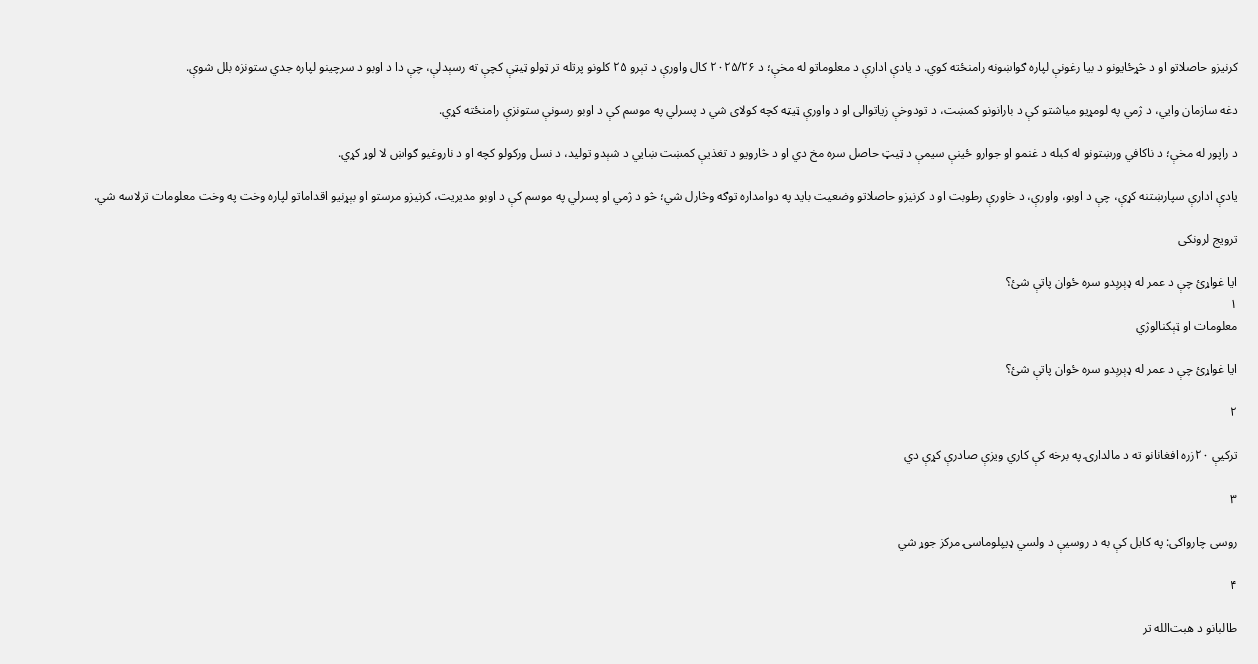کرنیزو حاصلاتو او د څړځایونو د بیا رغونې لپاره ګواښونه رامنځته کوي. د یادې ادارې د معلوماتو له مخې؛ د ۲۰۲۵/۲۶ کال واورې د تېرو ۲۵ کلونو پرتله تر ټولو ټیټې کچې ته رسېدلې، چې دا د اوبو د سرچینو لپاره جدي ستونزه بلل شوې.

دغه سازمان وايي، د ژمي په لومړیو میاشتو کې د بارانونو کمښت، د تودوخې زیاتوالی او د واورې ټیټه کچه کولای شي د پسرلي په موسم کې د اوبو رسونې ستونزې رامنځته کړي.

د راپور له مخې؛ د ناکافي ورښتونو له کبله د غنمو او جوارو ځینې سیمې د ټیټ حاصل سره مخ دي او د څارویو د تغذیې کمښت ښایي د شېدو تولید، د نسل ورکولو کچه او د ناروغیو ګواښ لا لوړ کړي.

یادې ادارې سپارښتنه کړې، چې د اوبو، واورې، د خاورې رطوبت او د کرنیزو حاصلاتو وضعیت باید په دوامداره توګه وڅارل شي؛ څو د ژمي او پسرلي په موسم کې د اوبو مدیریت، کرنیزو مرستو او بېړنیو اقداماتو لپاره وخت په وخت معلومات ترلاسه شي.

ترویج لرونکی

ایا غواړئ چې د عمر له ډېرېدو سره ځوان پاتې شئ؟
۱
معلومات او ټېکنالوژي

ایا غواړئ چې د عمر له ډېرېدو سره ځوان پاتې شئ؟

۲

ترکیې ۲۰زره افغانانو ته د مالدارۍ په برخه کې کاري ویزې صادرې کړې دي

۳

روسی چارواکی: په کابل کې به د روسیې د ولسي ډیپلوماسۍ مرکز جوړ شي

۴

طالبانو د هبت‌الله تر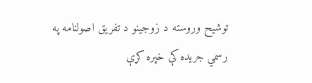توشیح وروسته د زوجینو د تفریق اصولنامه په رسمي جریده کې خپره کړې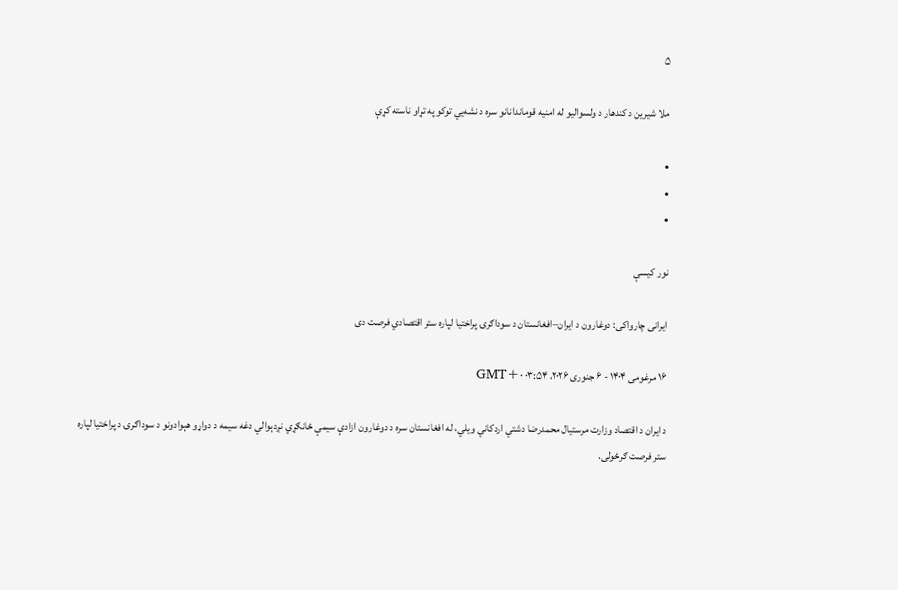۵

ملا شیرین د کندهار د ولسوالیو له امنیه قوماندانانو سره د نشه‌يي توکو په تړاو ناسته کړې

•
•
•

نور کیسې

ایرانی چارواکی: دوغارون د ایران–افغانستان د سوداګرۍ پراختیا لپاره ستر اقتصادي فرصت دی

۱۶ مرغومی ۱۴۰۴ - ۶ جنوری ۲۰۲۶، ۰۳:۵۴ GMT+۰

د ایران د اقتصاد وزارت مرستیال محمدرضا دشتي اردکاني ویلي، له افغانستان سره د دوغارون ازادې سیمې ځانګړي نږدېوالي دغه سیمه د دواړو هېوادونو د سوداګرۍ د پراختیا لپاره ستر فرصت ګرځولی.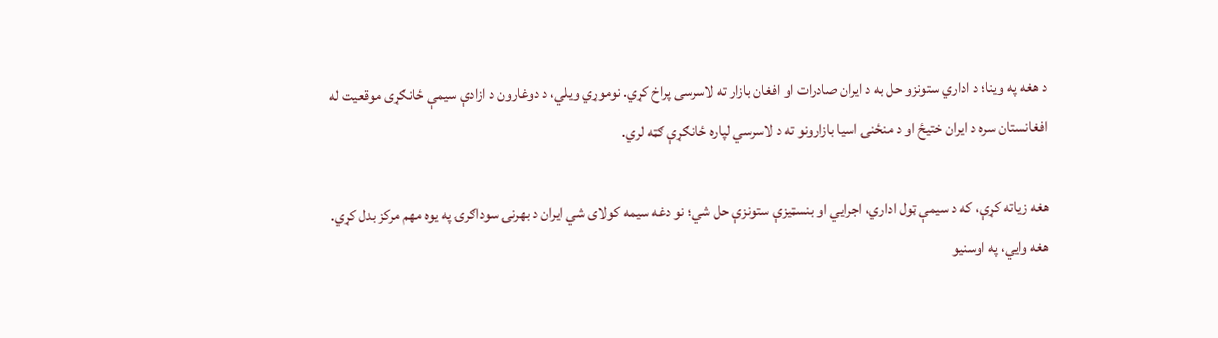د هغه په وینا؛ د اداري ستونزو حل به د ایران صادرات او افغان بازار ته لاسرسی پراخ کړي. نوموړي ویلي، د دوغارون د ازادې سیمې ځانګړی موقعیت له افغانستان سره د ایران ختیځ او د منځنۍ اسیا بازارونو ته د لاسرسي لپاره ځانګړې ګټه لري.

هغه زیاته کړې، که د سیمې ټول اداري، اجرایي او بنسټیزې ستونزې حل شي؛ نو دغه سیمه کولای شي ایران د بهرنۍ سوداګرۍ په یوه مهم مرکز بدل کړي. هغه وایي، په اوسنیو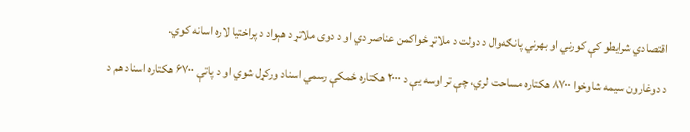اقتصادي شرایطو کې کورني او بهرني پانګه‌وال د دولت د ملاتړ ځواکمن عناصر دي او د دوی ملاتړ د هېواد د پراختیا لاره اسانه کوي.

د دوغارون سیمه شاوخوا ۸۷۰۰ هکتاره مساحت لري، چې تر اوسه یې د ۲۰۰۰ هکتاره ځمکې رسمي اسناد ورکړل شوي او د پاتې ۶۷۰۰ هکتاره اسناد هم د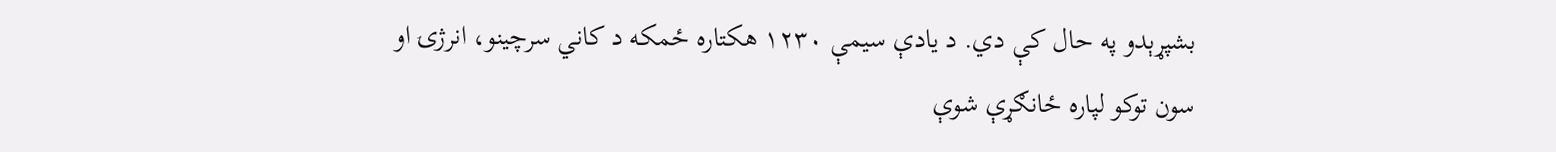بشپړېدو په حال کې دي. د یادې سیمې ۱۲۳۰ هکتاره ځمکه د کاني سرچینو، انرژۍ او سون توکو لپاره ځانګړې شوې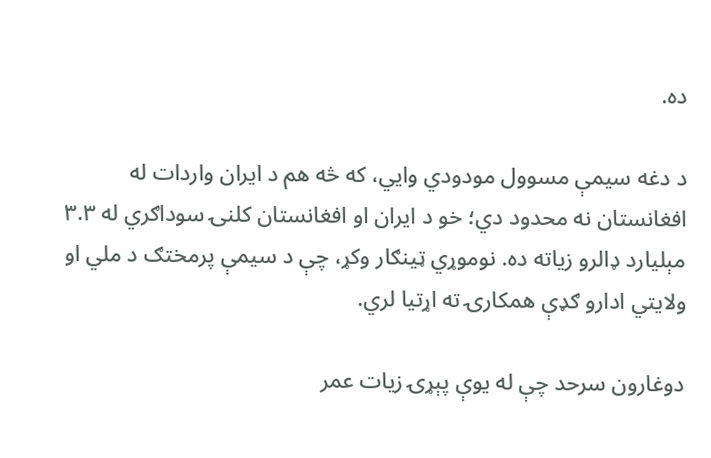ده.

د دغه سیمې مسوول مودودي وایي، که څه هم د ایران واردات له افغانستان نه محدود دي؛ خو د ایران او افغانستان کلنۍ سوداګري له ۳.۳ مېلیارد ډالرو زیاته ده. نوموړي ټینګار وکړ، چې د سیمې پرمختګ د ملي او ولایتي ادارو ګډې همکارۍ ته اړتیا لري.

دوغارون سرحد چې له یوې پېړۍ زیات عمر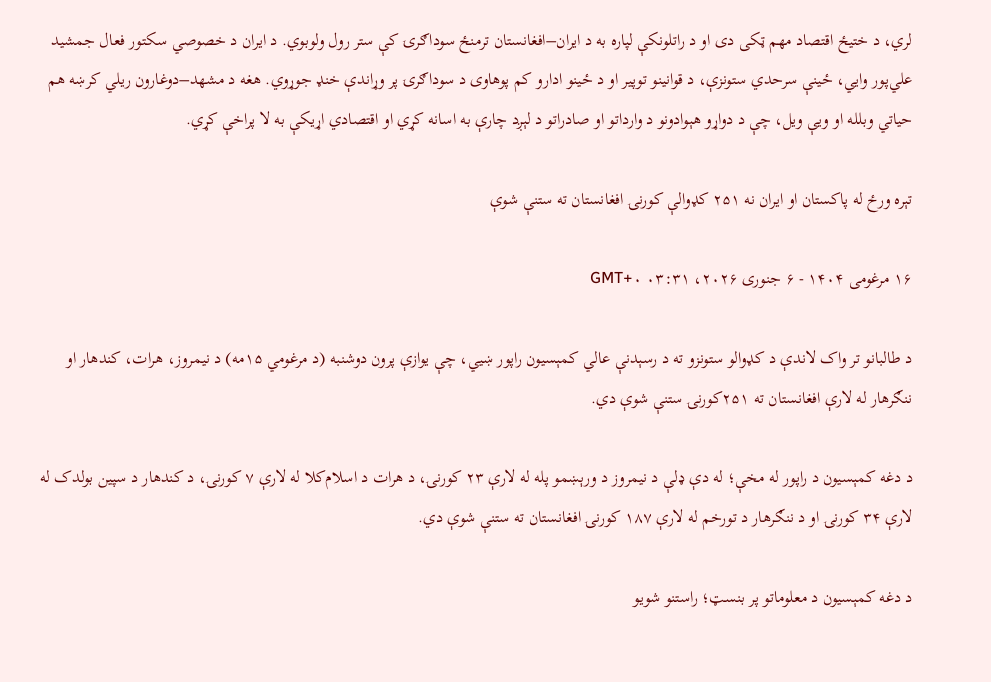لري، د ختیځ اقتصاد مهم ټکی دی او د راتلونکې لپاره به د ایران–افغانستان ترمنځ سوداګرۍ کې ستر رول ولوبوي. د ایران د خصوصي سکتور فعال جمشید علي‌پور وایي، ځینې سرحدي ستونزې، د قوانینو توپیر او د ځینو ادارو کم‌ پوهاوی د سوداګرۍ پر وړاندې خنډ جوړوي. هغه د مشهد–دوغارون ریلي کرښه هم حیاتي وبلله او ویې ویل، چې د دواړو هېوادونو د وارداتو او صادراتو د لېږد چارې به اسانه کړي او اقتصادي اړیکې به لا پراخې کړي.

تېره ورځ له پاکستان او ایران نه ۲۵۱ کډوالې کورنۍ افغانستان ته ستنې شوې

۱۶ مرغومی ۱۴۰۴ - ۶ جنوری ۲۰۲۶، ۰۳:۳۱ GMT+۰

د طالبانو تر واک لاندې د کډوالو ستونزو ته د رسېدنې عالي کمېسیون راپور ښيي، چې یوازې پرون دوشنبه (د مرغومي ۱۵مه) د نيمروز، هرات، کندهار او ننګرهار له لارې افغانستان ته ۲۵۱کورنۍ ستنې شوې دي.

د دغه کمېسیون د راپور له مخې؛ له دې ډلې د نيمروز د ورېښمو پله له لارې ۲۳ کورنۍ، د هرات د اسلام‌کلا له لارې ۷ کورنۍ، د کندهار د سپين بولدک له لارې ۳۴ کورنۍ او د ننګرهار د تورخم له لارې ۱۸۷ کورنۍ افغانستان ته ستنې شوې دي.

د دغه کمېسیون د معلوماتو پر بنسټ؛ راستنو شویو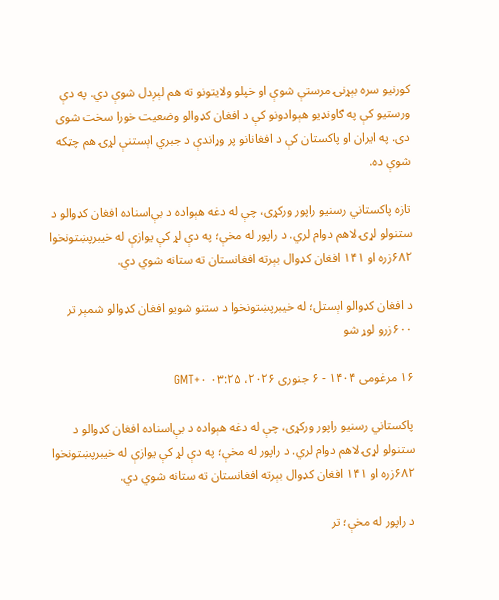کورنیو سره بېړنۍ مرستې شوې او خپلو ولایتونو ته هم لېږدل شوې دي. په دې ورستیو کې په ګاونډیو هېوادونو کې د افغان کډوالو وضعیت خورا سخت شوی دی. په ایران او پاکستان کې د افغانانو پر وړاندې د جبري اېستنې لړۍ هم چټکه شوې ده.

تازه پاکستاني رسنیو راپور ورکړی، چې له دغه هېواده د بې‌اسناده افغان کډوالو د ستنولو لړۍ لاهم دوام لري. د راپور له مخې؛ په دې لړ کې یوازې له خیبرپښتونخوا ۶۸۲زره او ۱۴۱ افغان کډوال بېرته افغانستان ته ستانه شوي دي.

د افغان کډوالو اېستل؛ له خیبرپښتونخوا د ستنو شویو افغان کډوالو شمېر تر ۶۰۰زرو لوړ شو

۱۶ مرغومی ۱۴۰۴ - ۶ جنوری ۲۰۲۶، ۰۳:۲۵ GMT+۰

پاکستاني رسنیو راپور ورکړی، چې له دغه هېواده د بې‌اسناده افغان کډوالو د ستنولو لړۍ لاهم دوام لري. د راپور له مخې؛ په دې لړ کې یوازې له خیبرپښتونخوا ۶۸۲زره او ۱۴۱ افغان کډوال بېرته افغانستان ته ستانه شوي دي.

د راپور له مخې؛ تر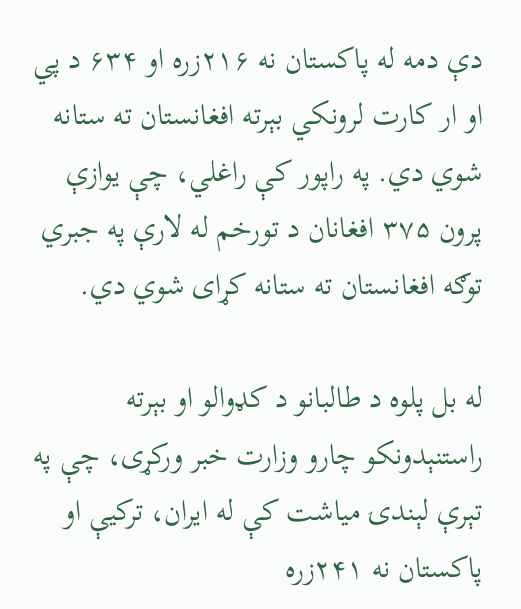دې دمه له پاکستان نه ۲۱۶زره او ۶۳۴ د پي او ار کارت لرونکي بېرته افغانستان ته ستانه شوي دي. په راپور کې راغلي، چې یوازې پرون ۳۷۵ افغانان د تورخم له لارې په جبري توګه افغانستان ته ستانه کړای شوي دي.

له بل پلوه د طالبانو د کډوالو او بېرته راستنېدونکو چارو وزارت خبر ورکړی، چې په تېرې لېندۍ میاشت کې له ایران، ترکیې او پاکستان نه ۲۴۱زره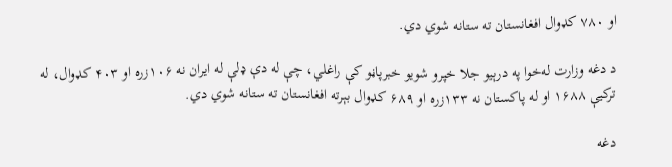او ۷۸۰ کډوال افغانستان ته ستانه شوي دي.

د دغه وزارت له‌خوا په درېیو جلا خپرو شویو خبرپاڼو کې راغلي، چې له دې ډلې له ایران نه ۱۰۶زره او ۴۰۳ کډوال، له ترکیې ۱۶۸۸ او له پاکستان نه ۱۳۳زره او ۶۸۹ کډوال بېرته افغانستان ته ستانه شوي دي.

دغه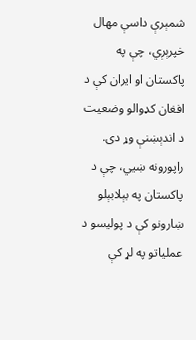شمېرې داسې مهال خپرېږي، چې په پاکستان او ایران کې د افغان کډوالو وضعیت د اندېښنې وړ دی. راپورونه ښيي، چې د پاکستان په بېلابېلو ښارونو کې د پولیسو د عملیاتو په لړ کې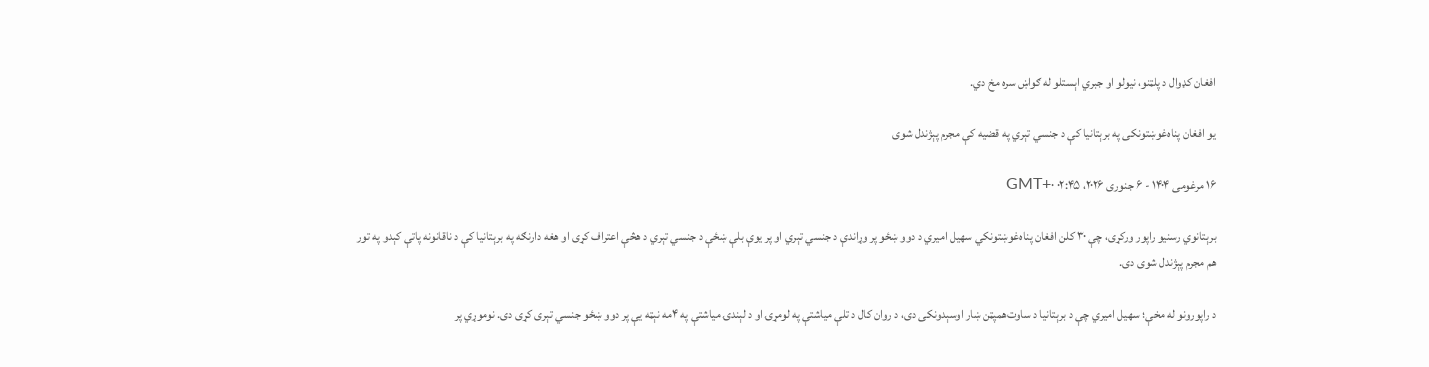افغان کډوال د پلټنو، نیولو او جبري اېستلو له ګواښ سره مخ دي.

یو افغان پناه‌غوښتونکی په برېتانیا کې د جنسي تېري په قضیه کې مجرم پېژندل شوی

۱۶ مرغومی ۱۴۰۴ - ۶ جنوری ۲۰۲۶، ۰۲:۴۵ GMT+۰

برېتانوي رسنیو راپور ورکړی، چې ۳۰ کلن افغان پناه‌غوښتونکي سهیل امیري د دوو ښځو پر وړاندې د جنسي تېري او پر یوې بلې ښځې د جنسي تېري د هڅې اعتراف کړی او هغه دارنګه په برېتانیا کې د ناقانونه پاتې کېدو په تور هم مجرم پېژندل شوی دی.

د راپورونو له مخې؛ سهیل امیري چې د برېتانیا د ساوت‌همپټن ښار اوسېدونکی دی، د روان کال د تلې میاشتې په لومړۍ او د لېندۍ میاشتې په ۴مه نېټه یې پر دوو ښځو جنسي تېری کړی دی. نوموړي پر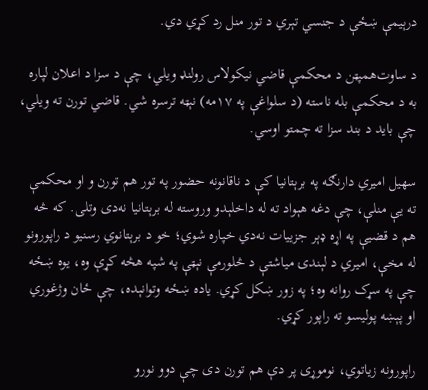درېیمې ښځې د جنسي تېري د تور منل رد کړي دي.

د ساوت‌همپټن د محکمې قاضي نیکولاس رولنډ ویلي، چې د سزا د اعلان لپاره به د محکمې بله ناسته (د سلواغې په ۱۷مه) نېټه ترسره شي. قاضي تورن ته ویلي، چې باید د بند سزا ته چمتو اوسي.

سهیل امیري دارنګه په برېتانیا کې د ناقانونه حضور په تور هم تورن و او محکمې ته یې منلې، چې دغه هېواد ته له داخلېدو وروسته له برېتانیا نه‌دی وتلی. که څه هم د قضیې په اړه ډېر جزییات نه‌دي خپاره شوي؛ خو د برېتانوي رسنیو د راپورونو له مخې، امیري د لېندۍ میاشتې د څلورمې نېټې په شپه هڅه کړې وه، یوه ښځه چې په سړک روانه وه؛ په زور ښکل کړي. یاده ښځه وتوانېده، چې ځان وژغوري او پېښه پولیسو ته راپور کړي.

راپورونه زیاتوي، نوموړی پر دې هم تورن دی چې دوو نورو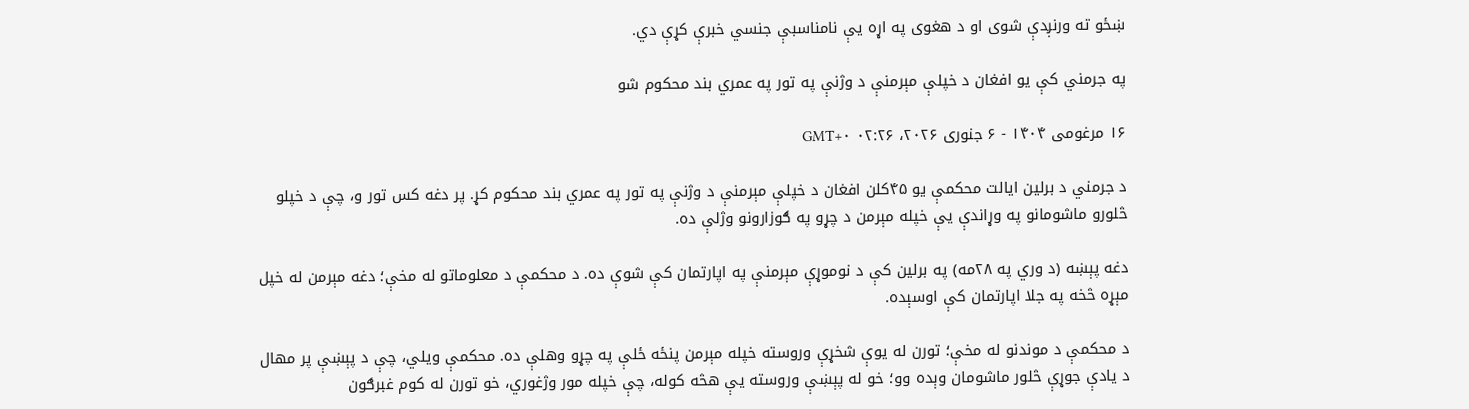ښځو ته ورنږدې شوی او د هغوی په اړه یې نامناسبې جنسي خبرې کړې دي.

په جرمني کې یو افغان د خپلې مېرمنې د وژنې په تور په عمري بند محکوم شو

۱۶ مرغومی ۱۴۰۴ - ۶ جنوری ۲۰۲۶، ۰۲:۲۶ GMT+۰

د جرمني د برلین ایالت محکمې یو ۴۵کلن افغان د خپلې مېرمنې د وژنې په تور په عمري بند محکوم کړ. پر دغه کس تور و، چې د خپلو څلورو ماشومانو په وړاندې یې خپله مېرمن د چړو په ګوزارونو وژلې ده.

دغه پېښه (د وري په ۲۸مه) په برلین کې د نوموړې مېرمنې په اپارتمان کې شوې ده. د محکمې د معلوماتو له مخې؛ دغه مېرمن له خپل مېړه څخه په جلا اپارتمان کې اوسېده.

د محکمې د موندنو له مخې؛ تورن له یوې شخړې وروسته خپله مېرمن پنځه ځلې په چړو وهلې ده. محکمې ویلي، چې د پېښې پر مهال د یادې جوړې څلور ماشومان وېده وو؛ خو له پېښې وروسته یې هڅه کوله، چې خپله مور وژغوري، خو تورن له کوم غبرګون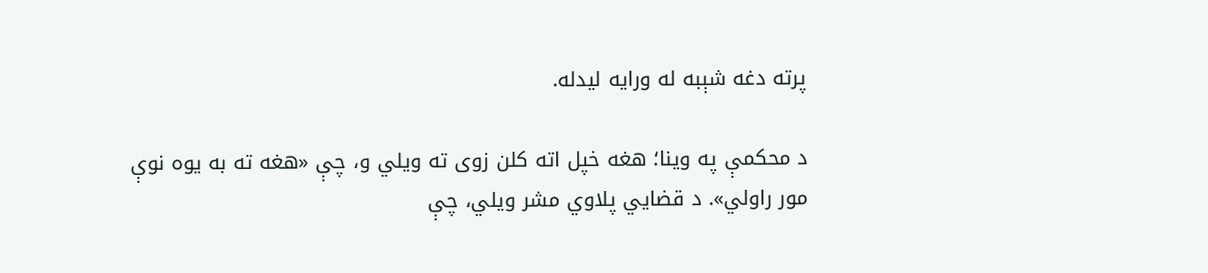پرته دغه شېبه له ورایه لیدله.

د محکمې په وینا؛ هغه خپل اته کلن زوی ته ویلي و، چې «هغه ته به یوه نوې مور راولي». د قضايي پلاوي مشر ویلي، چې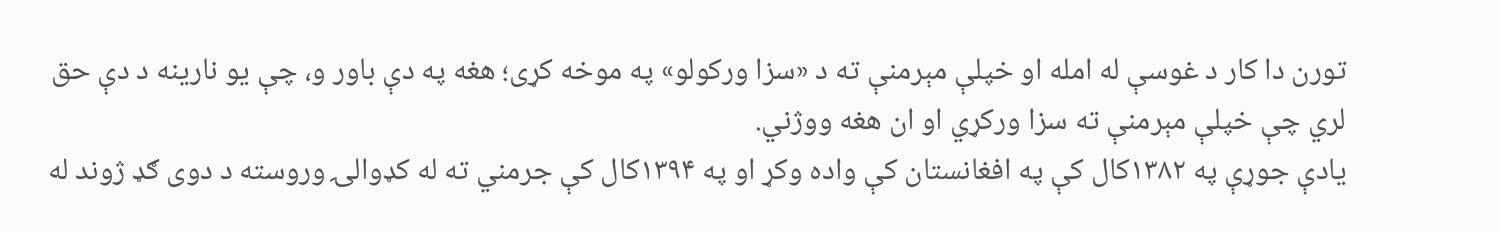تورن دا کار د غوسې له امله او خپلې مېرمنې ته د «سزا ورکولو» په موخه کړی؛ هغه په دې باور و، چې یو نارینه د دې حق لري چې خپلې مېرمنې ته سزا ورکړي او ان هغه ووژني.
یادې جوړې په ۱۳۸۲کال کې په افغانستان کې واده وکړ او په ۱۳۹۴کال کې جرمني ته له کډوالۍ وروسته د دوی ګډ ژوند له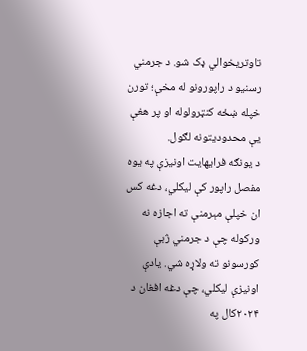تاوتریخوالي ډک شو. د جرمني رسنیو د راپورونو له مخې؛ تورن خپله ښځه کنټرولوله او پر هغې یې محدودیتونه لګول.
د یونګه فرایهایت اونیزې په یوه مفصل راپور کې لیکلي، دغه کس ان خپلې مېرمنې ته اجازه نه ورکوله چې د جرمني ژبې کورسونو ته ولاړه شي. یادې اونیزې لیکلي، چې دغه افغان د ۲۰۲۴کال په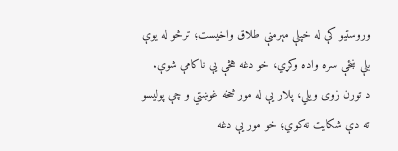وروستیو کې له خپلې مېرمنې طلاق واخیست؛ ترڅو له یوې بلې ښځې سره واده وکړي، خو دغه هڅې یې ناکامې شوې.
د تورن زوی ویلي، پلار یې له مور څخه غوښتي و چې پولیسو ته دې شکایت نه‌کوي؛ خو مور یې دغه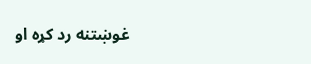غوښتنه رد کړه او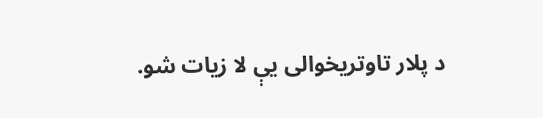د پلار تاوتریخوالی یې لا زیات شو.